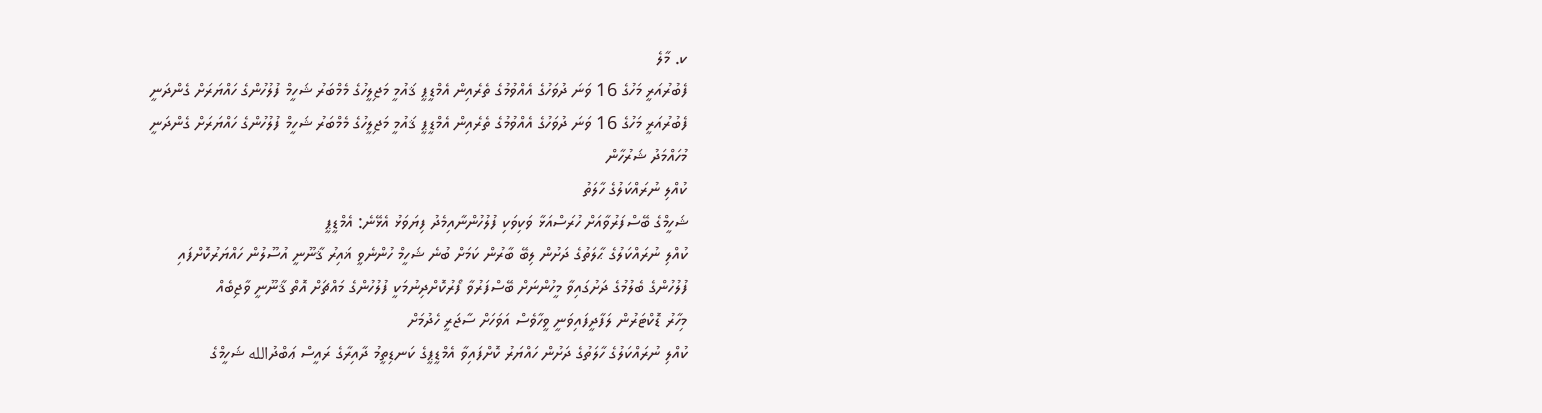ކ. މާލެ
ފެބުރުއަރީ މަހުގެ 16 ވަނަ ދުވަހުގެ އެއްވުމުގެ ތެރެއިން އެމްޑީޕީ ޤައުމީ މަޖިލީހުގެ މެމްބަރު ޝަހީމް ފުލުހުންގެ ހައްޔަރަށް ގެންދަނީ
ފެބުރުއަރީ މަހުގެ 16 ވަނަ ދުވަހުގެ އެއްވުމުގެ ތެރެއިން އެމްޑީޕީ ޤައުމީ މަޖިލީހުގެ މެމްބަރު ޝަހީމް ފުލުހުންގެ ހައްޔަރަށް ގެންދަނީ
މުހައްމަދު ޝަރުހާން
ކުއްލި ނުރައްކަލުގެ ހާލަތު
ޝަހީމްގެ ބޭސްފަރުވާއަށް ހުރަސްއަޅާ ވަކިވަކި ފުލުހުންނާއިމެދު ފިޔަވަޅު އެޅޭނެ: އެމްޑީޕީ
ކުއްލި ނުރައްކަލުގެ ޙާލަތުގެ ދަށުން ލިބޭ ބާރުން ކަމަށް ބުނެ ޝަހީމް ހުންނެވީ ޣައިރު ޤާނޫނީ އުސޫލުން ހައްޔަރުކޮށްފައި
ފުލުހުންގެ ބެލުމުގެ ދަށުގައިވާ މީހުންނަށް ބޭސްފަރުވާ ފޯރުކޮށްދިނުމަކީ ފުލުހުންގެ މައްޗަށް އޮތް ޤާނޫނީ ވާޖިބެއް
މިހާރު ޑޮކްޓަރުން ލަފާދީފައިވަނީ ވީހާވެސް އަވަހަށް ސާޖަރީ ހެދުމަށް
ކުއްލި ނުރައްކަލުގެ ހާލަތުގެ ދަށުން ހައްޔަރު ކޮށްފައިވާ އެމްޑީޕީގެ ކަނޑިތީމު ދާއިރާގެ ރައީސް ޢަބްދުالله ޝަހީމްގެ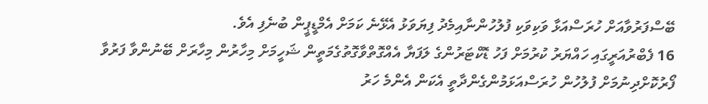ބޭސްފަރުވާއަށް ހުރަސްއަޅާ ވަކިވަކި ފުލުހުންނާއިމެދު ފިޔަވަޅު އެޅޭނެ ކަމަށް އެމްޑީޕީން ބުނެފި އެވެ.
16 ފެބްރުއަރީގައި ހައްޔަރު ކުރުމަށް ފަހު ޑޮކްޓަރުންގެ ލަފަޔާ އެއްގޮތްވާގޮތުގެމަތީން ޝަހީމަށް މިހާރުން މިހާރަށް ބޭނުންވާ ފަރުވާ ފޯރުކޮށްދިނުމަށް ފުލުހުން ހުރަސްއަޅަމުންގެންދާތީ އެކަން އެންމެ ހަރު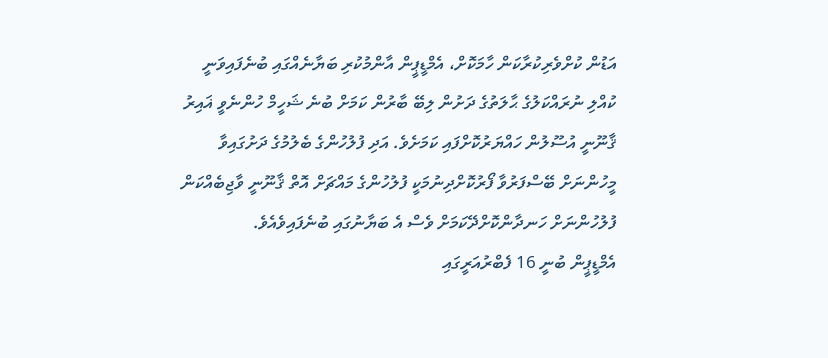އަޑުން ކުށްވެރިކުރާކަން ހާމަކޮށް، އެމްޑީޕީން އާންމުކުރި ބަޔާނެއްގައި ބުނެފައިވަނީ ކުއްލި ނުރައްކަލުގެ ޙާލަތުގެ ދަށުން ލިބޭ ބާރުން ކަމަށް ބުނެ ޝަހީމް ހުންނެވީ ޣައިރު ޤާނޫނީ އުސޫލުން ހައްޔަރުކޮށްފައި ކަމަށެވެ. އަދި ފުލުހުންގެ ބެލުމުގެ ދަށުގައިވާ މީހުންނަށް ބޭސްފަރުވާ ފޯރުކޮށްދިނުމަކީ ފުލުހުންގެ މައްޗަށް އޮތް ޤާނޫނީ ވާޖިބެއްކަން ފުލުހުންނަށް ހަނދާންކޮށްދޭކަމަށް ވެސް އެ ބަޔާނުގައި ބުނެފައިވެއެވެ.
އެމްޑީޕީން ބުނީ 16 ފެބްރުއަރީގައި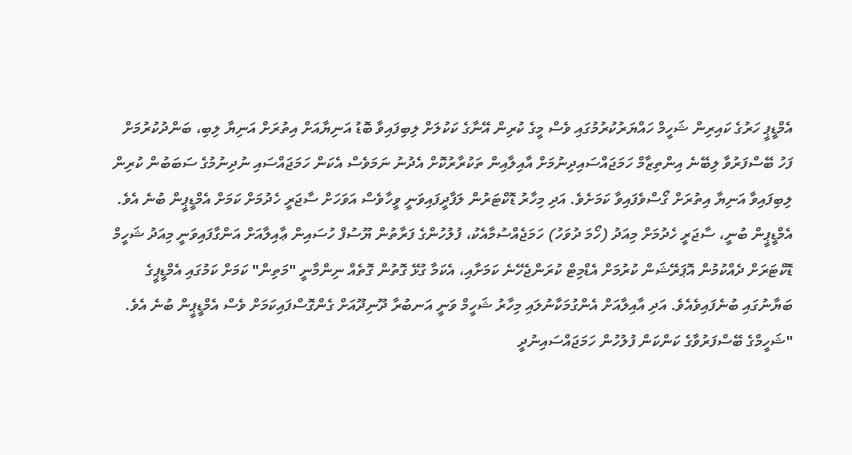އެމްޑީޕީ ހަރުގެ ކައިރިން ޝަހީމް ހައްޔަރުކުރުމުގައި ވެސް މީގެ ކުރިން އޭނާގެ ކަކުލަށް ލިބިފައިވާ ބޮޑު އަނިޔާއަށް އިތުރަށް އަނިޔާ ލިބި، ބަންދުކުރުމަށް ފަހު ބޭސްފަރުވާ ލިބޭނެ އިންތިޒާމް ހަމަޖައްސައިދިނުމަށް އާއިލާއިން ތަކުރާރުކޮށް އެދުނު ނަމަވެސް އެކަން ހަމަޖައްސައި ނުދިނުމުގެ ސަބަބުން ކުރިން ލިބިފައިވާ އަނިޔާ އިތުރަށް ގޯސްވެފައިވާ ކަމަށެވެ. އަދި މިހާރު ޑޮކްޓަރުން ލަފާދީފައިވަނީ ވީހާވެސް އަވަހަށް ސާޖަރީ ހެދުމަށް ކަމަށް އެމްޑީޕީން ބުނެ އެވެ.
އެމްޑީޕީން ބުނީ، ސާޖަރީ ހެދުމަށް މިއަދު (ހޯމަ ދުވަހު) ހަމަޖެއްސުމާއެކު، ފުލުހުންގެ ފަރާތުން ޔޫސުފް ހުސައިން ޢާއިލާއަށް އަންގާފައިވަނީ މިއަދު ޝަހީމް ޑޮކްޓަރަށް ދެއްކުމުން އޮޕަރޭޝަން ކުރުމަށް އެޑްމިޓް ކުރަންޖެހޭނެ ކަމަށާއި، އެކަމާ ގުޅޭ ގޮތުން ގޮތެއް ނިންމާނީ "މަތިން" ކަމަށް ކަމުގައި އެމްޑީޕީގެ ބަޔާނުގައި ބުނެފައިވެއެވެ. އަދި އާއިލާއަށް އެންގުމަކާނުލައި މިހާރު ޝަހީމް ވަނީ އަނބުރާ ދޫނިދޫއަށް ގެންގޮސްފައިކަމަށް ވެސް އެމްޑީޕީން ބުނެ އެވެ.
"ޝަހީމްގެ ބޭސްފަރުވާގެ ކަންކަން ފުލުހުން ހަމަޖައްސައިނުދީ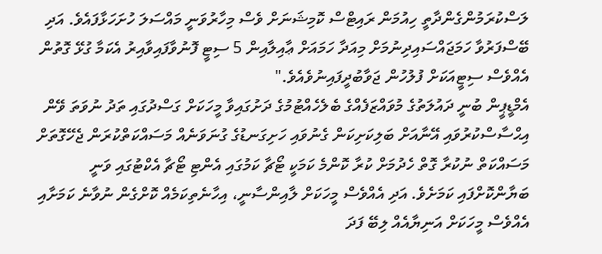ލަސްކުރަމުންގެންދާތީ ހިއުމަން ރައިޓްސް ކޮމިޝަނަށް ވެސް މިހާރުވަނީ މައްސަލަ ހުށަހަޅާފައެވެ. އަދި ބޭސްފަރުވާ ހަމަޖައްސައިދިނުމަށް މިއަދާ ހަމައަށް ޢާއިލާއިން 5 ސިޓީ ފޮނުވާފައިވާއިރު އެކަމާ ގުޅޭ ގޮތުން އެއްވެސް ސިޓީއަކަށް ފުލުހުން ޖަވާބުދީފައިނުވެއެވެ."
އެމްޑީޕީން ބުނީ ދައުލަތުގެ މުވައްޒަފެއްގެ ބެލެހެއްޓުމުގެ ދަށުގައިވާ މީހަކަށް ގަސްދުގައި ތަދު ނުވަތަ ވޭން އިޙްސާސްކުރުވައި އޭނާއަށް ބަލިކަށިކަން ގެނުވައި ހަށިގަނޑުގެ ގުނަވަނެއް މަސައްކަތްކުރަން ޖެހޭގޮތަށް މަސައްކަތް ނުކުރާ ގޮތް ހެދުމަށް ކުރާ ކޮންމެ ކަމަކީ ޓޯޗާ ކަމުގައި އެންޓި ޓޯޗާ އެކްޓުގައި ވަނީ ބަޔާންކޮށްފައި ކަމަށެވެ. އަދި އެއްވެސް މީހަކަށް ލާއިންސާނީ، އިހާނެތިކަމެއް ކޮށްގެން ނުވާނެ ކަމަށާއި އެއްވެސް މީހަކަށް އަނިޔާއެއް ލިބޭ ފަދަ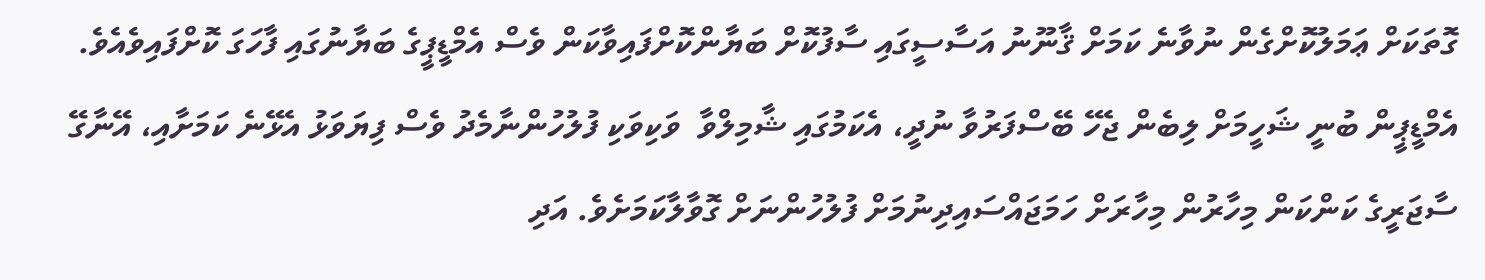ގޮތަކަށް ޢަމަލުކޮށްގެން ނުވާނެ ކަމަށް ޤާނޫނު އަސާސީގައި ސާފުކޮށް ބަޔާންކޮށްފައިވާކަން ވެސް އެމްޑީޕީގެ ބަޔާނުގައި ފާހަގަ ކޮށްފައިވެއެވެ.
އެމްޑީޕީން ބުނީ ޝަހީމަށް ލިބެން ޖެހޭ ބޭސްފަރުވާ ނުދީ، އެކަމުގައި ޝާމިލްވާ  ވަކިވަކި ފުލުހުންނާމެދު ވެސް ފިޔަވަޅު އެޅޭނެ ކަމަށާއި، އޭނާގޭ ސާޖަރީގެ ކަންކަން މިހާރުން މިހާރަށް ހަމަޖައްސައިދިނުމަށް ފުލުހުންނަށް ގޮވާލާކަމަށެވެ. އަދި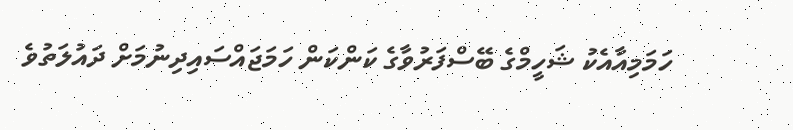ހަމަމިއާއެކު ޝަހީމްގެ ބޭސްފަރުވާގެ ކަންކަން ހަމަޖައްސައިދިނުމަށް ދައުލަތުވެ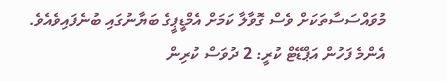މުވައްސަސާތަކަށް ވެސް ގޮވާލާ ކަމަށް އެމްޑީޕީގެ ބަޔާނުގައި ބުނެފައިވެއެވެ.
އެންމެ ފަހުން އަޕްޑޭޓް ކުރީ: 2 ދުވަސް ކުރިން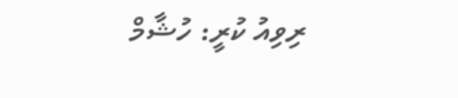ރިވިއު ކުރީ: ހުޝާމް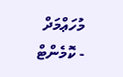މުހަޢްމަދް
- ކޮމެންޓް